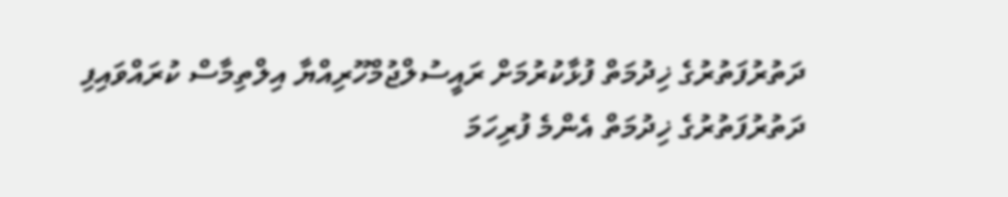ދަތުރުފަތުރުގެ ޚިދުމަތް ފުޅާކުރުމަށް ރައީސުލްޖުމްހޫރިއްޔާ އިލްތިމާސް ކުރައްވައިފި
ދަތުރުފަތުރުގެ ޚިދުމަތް އެންމެ ފުރިހަމަ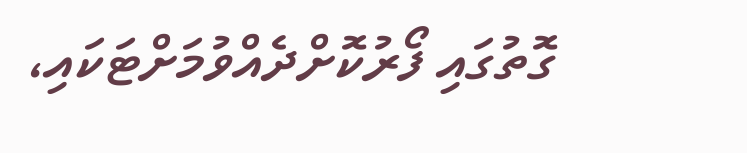ގޮތުގައި ފޯރުކޮށްދެއްވުމަށްޓަކައި،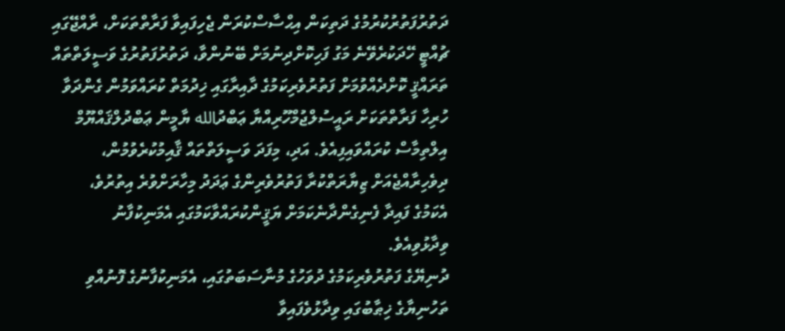ދަތުރުފަތުރުކުރުމުގެ ދަތިކަން އިޙްސާސްކުރަން ޖެހިފައިވާ ފަރާތްތަކަށް، ރާއްޖޭގައި ޗުއްޓީ ހޭދަކުރެވޭނެ މަގު ފަހިކޮށްދިނުމަށް ބޭނުންވާ، ދަތުރުފަތުރުގެ ވަސީލަތްތައް ތަރައްޤީ ކޮށްދެއްވުމަށް ފަތުރުވެރިކަމުގެ ދާއިރާގައި ޚިދުމަތް ކުރައްވަމުން ގެންދަވާ ހުރިހާ ފަރާތްތަކަށް ރައީސުލްޖުމްހޫރިއްޔާ ޢަބްދުالله ޔާމީން ޢަބްދުލްޤައްޔޫމް އިލްތިމާސް ކުރައްވައިފިއެވެ. އަދި، މިފަދަ ވަސީލަތްތައް ޤާއިމުކުރެވުމުން، ދިވެހިރާއްޖެއަށް ޒިޔާރަތްކުރާ ފަތުރުވެރިންގެ ޢަދަދު މިހާރަށްވުރެ އިތުރުވެ، އެކަމުގެ ފައިދާ ފެނިގެންދާނެކަމަށް ޔަޤީންކުރައްވާކަމުގައި އެމަނިކުފާނު ވިދާޅުވިއެވެ.
ދުނިޔޭގެ ފަތުރުވެރިކަމުގެ ދުވަހުގެ މުނާސަބަތުގައި، އެމަނިކުފާނުގެ ފޮނުއްވި ތަހުނިޔާގެ ޚިޠާބުގައި ވިދާޅުވެފައިވާ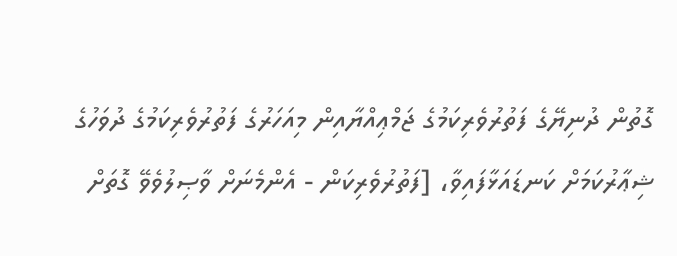ގޮތުން ދުނިޔޭގެ ފަތުރުވެރިކަމުގެ ޖަމްޢިއްޔާއިން މިއަހަރުގެ ފަތުރުވެރިކަމުގެ ދުވަހުގެ ޝިޢާރުކަމަށް ކަނޑައަޅާފައިވާ، [ފަތުރުވެރިކަން - އެންމެނަށް ވާޞިލުވެވޭ ގޮތަށް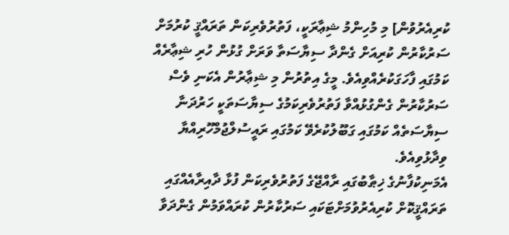ކުރިއެރުވުން] މި މުހިންމު ޝިޢާރަކީ، ފަތުރުވެރިކަން ތަރައްޤީ ކުރުމަށް ސަރުކާރުން ކުރިއަށް ގެންދާ ސިޔާސަތާ ވަރަށް ގުޅުން ހުރި ޝިޢާރެއް ކަމުގައި ފާހަގަކުރެއްވިއެވެ. މީގެ އިތުރުން މި ޝިޢާރުން އެކަނި ވެސް ސަރުކާރުން ގެންގުޅުއްވާ ފަތުރުވެރިކަމުގެ ސިޔާސަތަކީ ހަރުދަނާ ސިޔާސަތެއް ކަމުގައި ގަބޫލުކުރެވޭ ކަމުގައި ރައީސުލްޖުމްހޫރިއްޔާ ވިދާޅުވިއެވެ.
އެމަނިކުފާނުގެ ޚިޠާބުގައި ރާއްޖޭގެ ފަތުރުވެރިކަން ފުޅާ ދާއިރާއެއްގައި ތަރައްޤީކޮށް ކުރިއެރުވުމަށްޓަކައި ސަރުކާރުން ކުރައްވަމުން ގެންދަވާ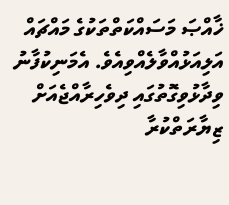ޚާއްޞަ މަސައްކަތްތަކުގެ މައްޗައް އަލިއަޅުއްވާލެއްވިއެވެ. އެމަނިކުފާނު ވިދާޅުވިގޮތުގައި ދިވެހިރާއްޖެއަށް ޒިޔާރަތްކުރާ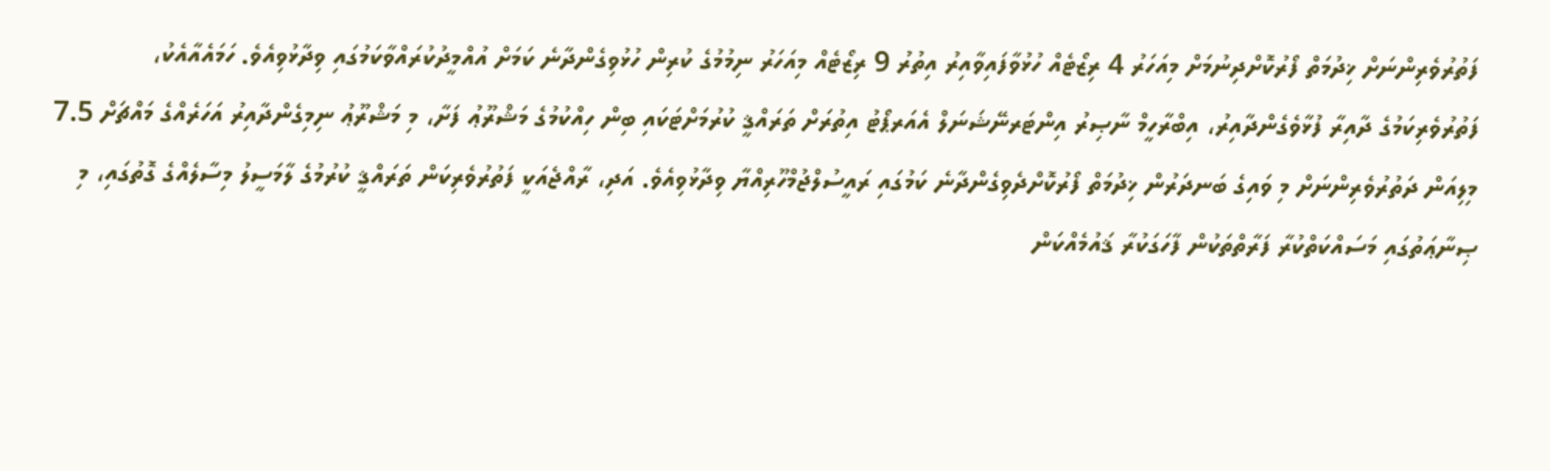ފަތުރުވެރިންނަށް ޚިދުމަތް ފޯރުކޮށްދިނުމަށް މިއަހަރު 4 ރިޒޯޓެއް ހުޅުވާފައިވާއިރު އިތުރު 9 ރިޒޯޓެއް މިއަހަރު ނިމުމުގެ ކުރިން ހުޅުވިގެންދާނެ ކަމަށް އުއްމީދުކުރައްވާކަމުގައި ވިދާޅުވިއެވެ. ހަމައެއާއެކު، ފަތުރުވެރިކަމުގެ ދާއިރާ ފުޅާވެގެންދާއިރު، އިބްރާހީމް ނާޞިރު އިންޓަރނޭޝަނަލް އެއަރޕޯޓު އިތުރަށް ތަރައްޤީ ކުރުމަށްޓަކައި ބިން ހިއްކުމުގެ މަޝްރޫޢު ފަށާ، މި މަޝްރޫޢު ނިމިގެންދާއިރު އަހަރެއްގެ މައްޗަށް 7.5 މިލިއަން ދަތުރުވެރިންނަށް މި ވައިގެ ބަނދަރުން ޚިދުމަތް ފޯރުކޮށްދެވިގެންދާނެ ކަމުގައި ރައީސުލްޖުމްހޫރިއްޔާ ވިދާޅުވިއެވެ. އަދި، ރާއްޖެއަކީ ފަތުރުވެރިކަން ތަރައްޤީ ކުރުމުގެ ލާމަސީލު މިސާލެއްގެ ގޮތުގައި، މި ޞިނާޢަތުގައި މަސައްކަތްކުރާ ފަރާތްތަކުން ފާހަގަކުރާ ޤައުމެއްކަން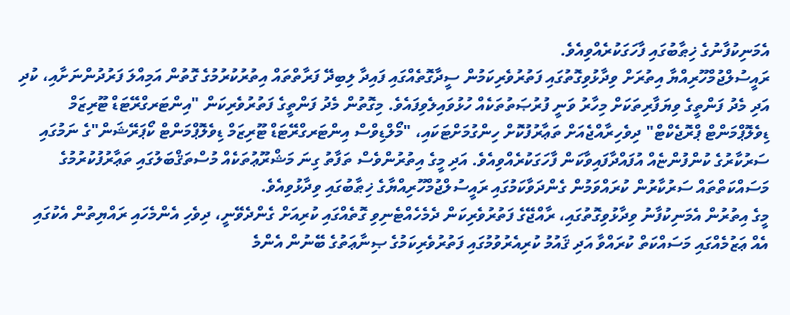އެމަނިކުފާނުގެ ޚިޠާބުގައި ފާހަގަކުރެއްވިއެވެ.
ރައީސުލްޖުމްހޫރިއްޔާ އިތުރަށް ވިދާޅުވިގޮތުގައި ފަތުރުވެރިކަމުން ސީދާގޮތެއްގައި ފައިދާ ލިބިދޭ ފަރާތްތައް އިތުރުކުރުމުގެ ގޮތުން އަމިއްލަ ފަރުދުންނަށާއި، ކުދި އަދި މެދު ފަންތީގެ ވިޔަފާރިތަކަށް މިހާރު ވަނީ ފުރުޞަތުތަކެއް ހުޅުވައިލެވިފައެވެ. މިގޮތުން މެދު ފަންތީގެ ފަތުރުވެރިކަން "އިންޓަރގްރޭޓަޑް ޓޫރިޒަމް ޑިވެލޮޕްމަންޓް ޕްރޮޖެކްޓް" ދިވެހިރާއްޖެއަށް ތަޢާރުފުކޮށް ހިންގުމަށްޓަކައި، "މޯލްޑިވްސް އިންޓަރގްރޭޓަޑް ޓޫރިޒަމް ޑިވެލޮޕްމަންޓް ކޯޕަރޭޝަން"ގެ ނަމުގައި ސަރުކާރުގެ ކުންފުންޏެއް އުފައްދާފައިވާކަން ފާހަގަކުރެއްވިއެވެ. އަދި މީގެ އިތުރުންވެސް ތަފާތު ގިނަ މަޝްރޫޢުތަކެއް މުސްތަޤްބަލުގައި ތަޢާރުފުކުރުމުގެ މަސައްކަތްތައް ސަރުކާރުން ކުރައްވަމުން ގެންދަވާކަމުގައި ރައީސުލްޖުމްހޫރިއްޔާގެ ޚިޠާބުގައި ވިދާޅުވިއެވެ.
މީގެ އިތުރުން އެމަނިކުފާނު ވިދާޅުވިގޮތުގައި، ރާއްޖޭގެ ފަތުރުވެރިކަން ދެމެހެއްޓެނިވި ގޮތެއްގައި ކުރިއަށް ގެންދެވޭނީ، ދިވެހި އެންމެހައި ރައްޔިތުން އެކުގައި އެއް ޢަޒުމެއްގައި މަސައްކަތް ކުރައްވާ އަދި ޤައުމު ކުރިއެރުވުމުގައި ފަތުރުވެރިކަމުގެ ޞިނާޢަތުގެ ބޭނުން އެންމެ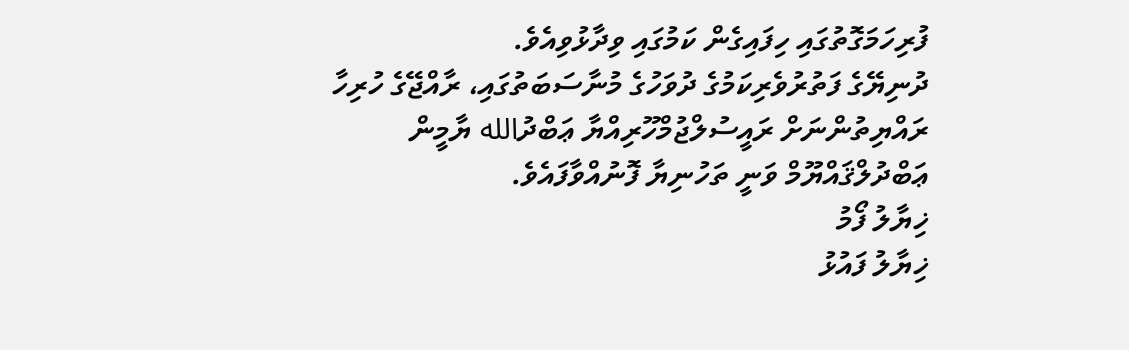ފުރިހަމަގޮތުގައި ހިފައިގެން ކަމުގައި ވިދާޅުވިއެވެ.
ދުނިޔޭގެ ފަތުރުވެރިކަމުގެ ދުވަހުގެ މުނާސަބަތުގައި، ރާއްޖޭގެ ހުރިހާ ރައްޔިތުންނަށް ރައީސުލްޖުމްހޫރިއްޔާ ޢަބްދުالله ޔާމީން ޢަބްދުލްޤައްޔޫމް ވަނީ ތަހުނިޔާ ފޮނުއްވާފައެވެ.
ޚިޔާލު ފޯމު
ޚިޔާލު ފައުޅު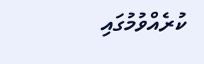ކުރެއްވުމުގައި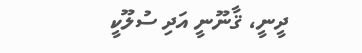ދީނީ، ޤާނޫނީ އަދި ސުލޫކީ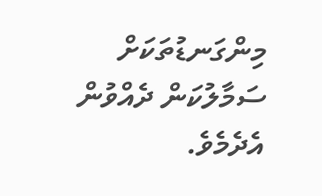މިންގަނޑުތަކަށް ސަމާލުކަން ދެއްވުން އެދެމެވެ.